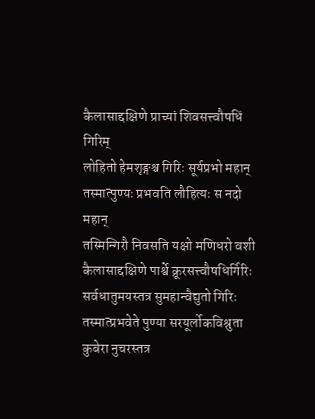कैलासाद्दक्षिणे प्राच्यां शिवसत्त्वौषधिं गिरिम्
लोहितो हेमशृङ्गश्च गिरिः सूर्यप्रभो महान्
तस्मात्पुण्यः प्रभवति लौहित्यः स नदो महान्
तस्मिन्गिरौ निवसति यक्षो मणिधरो वशी
कैलासाद्दक्षिणे पार्श्वे क्रूरसत्त्वौषधिर्गिरिः
सर्वधातुमयस्तत्र सुमहान्वैद्युतो गिरिः
तस्मात्प्रभवेते पुण्या सरयूर्लोकविश्रुता
कुबेरा नुचरस्तत्र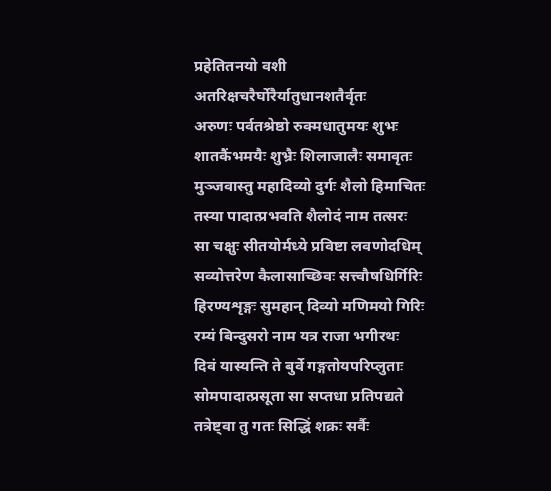प्रहेतितनयो वशी
अतरिक्षचरैर्घोरैर्यातुधानशतैर्वृतः
अरुणः पर्वतश्रेष्ठो रुक्मधातुमयः शुभः
शातकैंभमयैः शुभ्रैः शिलाजालैः समावृतः
मुञ्जवास्तु महादिव्यो दुर्गः शैलो हिमाचितः
तस्या पादात्प्रभवति शैलोदं नाम तत्सरः
सा चक्षुः सीतयोर्मध्ये प्रविष्टा लवणोदधिम्
सव्योत्तरेण कैलासाच्छिवः सत्त्वौषधिर्गिरिः
हिरण्यशृङ्गः सुमहान् दिव्यो मणिमयो गिरिः
रम्यं बिन्दुसरो नाम यत्र राजा भगीरथः
दिवं यास्यन्ति ते बुर्वे गङ्गतोयपरिप्लुताः
सोमपादात्प्रसूता सा सप्तधा प्रतिपद्यते
तत्रेष्ट्वा तु गतः सिद्धिं शक्रः सर्वैः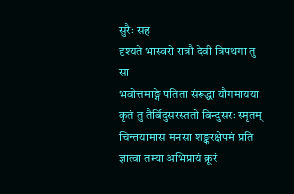सुरैः सह
दृश्यते भास्वरो रात्रौ देवी त्रिपथगा तु सा
भवोत्तमाङ्गे पतिता संरूद्धा यौगमायया
कृतं तु तैर्बिदुसरस्ततो बिन्दुसरः स्मृतम्
चिन्तयामास मनसा शङ्करक्षेपमं प्रति
ज्ञात्वा तम्या अभिप्रायं क्रूरं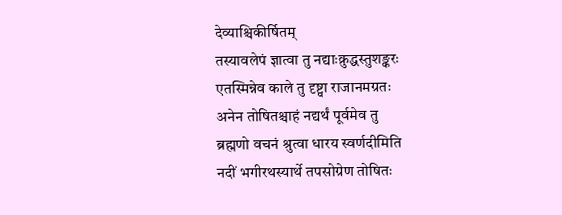देव्याश्चिकीर्षितम्
तस्यावलेपं ज्ञात्वा तु नद्याःक्रुद्धस्तुशङ्करः
एतस्मिन्नेव काले तु दृष्ट्वा राजानमग्रतः
अनेन तोषितश्चाहं नद्यर्थं पूर्वमेव तु
ब्रह्मणो वचनं श्रुत्वा धारय स्वर्णदीमिति
नदीं भगीरथस्यार्थे तपसोग्रेण तोषितः